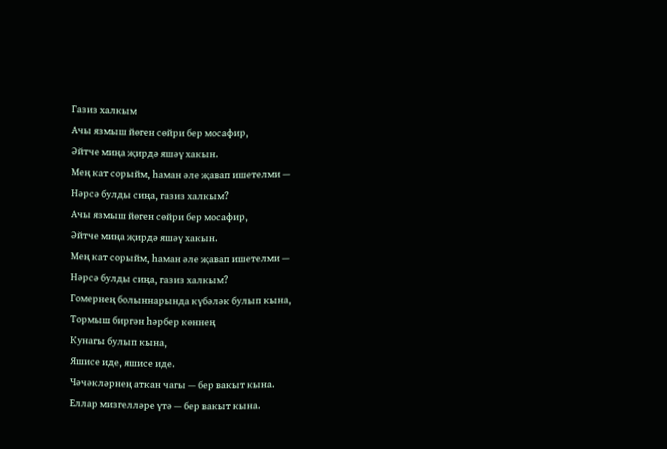Газиз халкым
Ачы язмыш йөген сөйри бер мосафир,
Әйтче миңа җирдә яшәү хакын.
Мең кат сорыйм, һаман әле җавап ишетелми —
Нәрсә булды сиңа, газиз халкым?
Ачы язмыш йөген сөйри бер мосафир,
Әйтче миңа җирдә яшәү хакын.
Мең кат сорыйм, һаман әле җавап ишетелми —
Нәрсә булды сиңа, газиз халкым?
Гомернең болыннарында күбәләк булып кына,
Тормыш биргән һәрбер көннең
Кунагы булып кына,
Яшисе иде, яшисе иде.
Чәчәкләрнең аткан чагы — бер вакыт кына.
Еллар мизгелләре үтә — бер вакыт кына.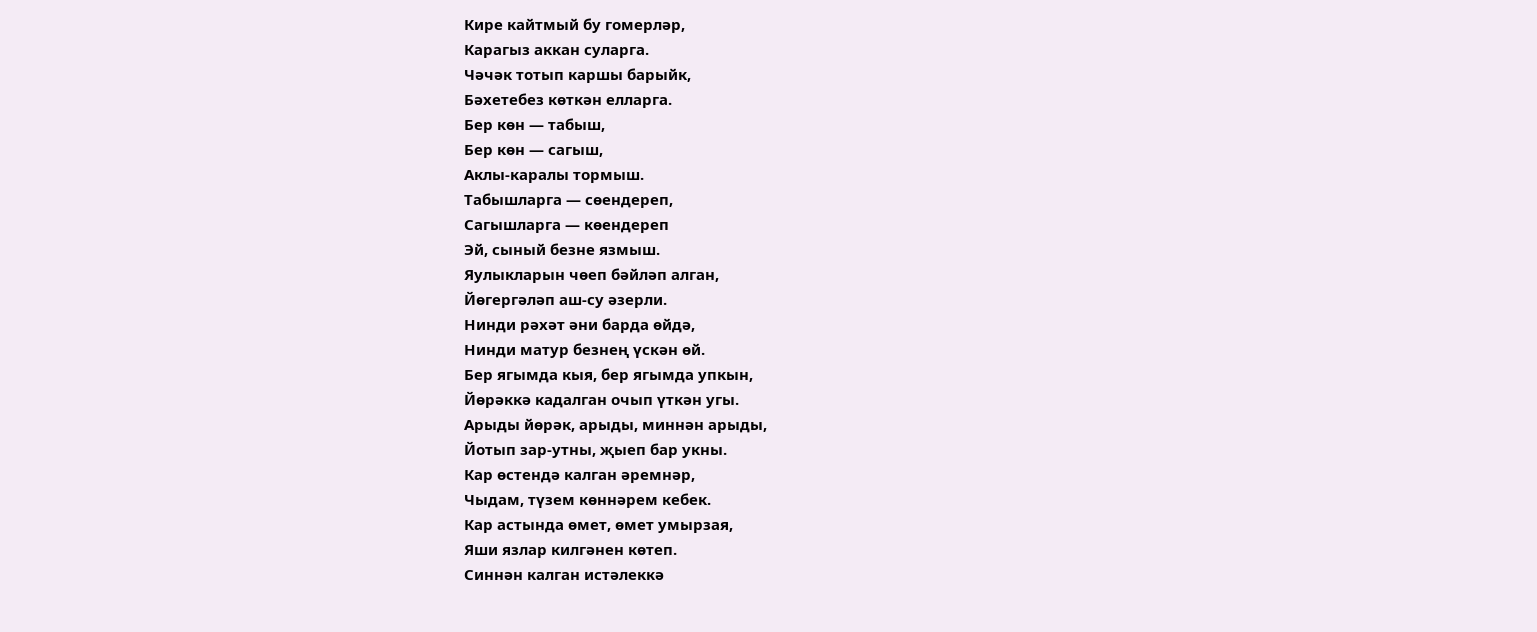Кире кайтмый бу гомерләр,
Карагыз аккан суларга.
Чәчәк тотып каршы барыйк,
Бәхетебез көткән елларга.
Бер көн — табыш,
Бер көн — сагыш,
Аклы-каралы тормыш.
Табышларга — сөендереп,
Сагышларга — көендереп
Эй, сыный безне язмыш.
Яулыкларын чөеп бәйләп алган,
Йөгергәләп аш-су әзерли.
Нинди рәхәт әни барда өйдә,
Нинди матур безнең үскән өй.
Бер ягымда кыя, бер ягымда упкын,
Йөрәккә кадалган очып үткән угы.
Арыды йөрәк, арыды, миннән арыды,
Йотып зар-утны, җыеп бар укны.
Кар өстендә калган әремнәр,
Чыдам, түзем көннәрем кебек.
Кар астында өмет, өмет умырзая,
Яши язлар килгәнен көтеп.
Синнән калган истәлеккә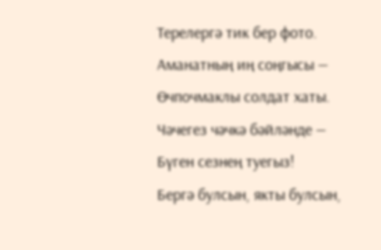Терелергә тик бер фото.
Аманатның иң соңгысы —
Өчпочмаклы солдат хаты.
Чәчегез чәчкә бәйләнде —
Бүген сезнең туегыз!
Бергә булсын, якты булсын,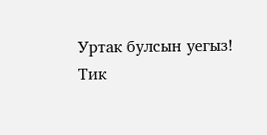Уртак булсын уегыз!
Тик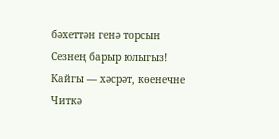бәхеттән генә торсын
Сезнең барыр юлыгыз!
Кайгы — хәсрәт, көенечне
Читкә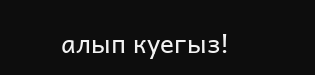алып куегыз!